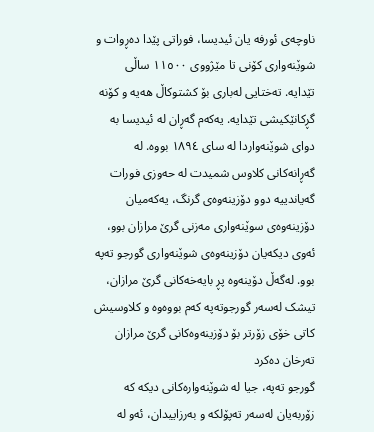ناوچەی ئورفە یان ئیدیسا، فوراتی پێدا دەڕوات و شوێنەواری کۆنی تا مێژووی ١١٥٠٠ ساڵی تێدایە. تەختایی لەباری بۆ کشتوکاڵ هەیە و کۆنە گڕکانێکیشی تێدایە. یەکەم گەڕان لە ئیدیسا بە دوای شوێنەواردا لە سای ١٨٩٤ بووە. لە گەڕانەکانی کلاوس شمیدت لە حەوزی فورات گەیاندییە دوو دۆزینەوەی گرنگ، یەکەمیان دۆزینەوەی سوێنەواری مەزنی گرێ مرازان بوو، ئەوی دیکەیان دۆزینەوەی شوێنەواری گورجو تەپە بوو. لەگەڵ دۆینەوە پڕ بایەخەکانی گرێ مرازان، تیشک لەسەر گورجوتەپە کەم بووەوە و کلاوسیش کاتی خۆی زۆرتر بۆ دۆزینەوەکانی گرێ مرازان تەرخان دەکرد
گورجو تەپە، جیا لە شوێنەوارەکانی دیکە کە زۆربەیان لەسەر تەپۆلکە و بەرزاییدان، ئەو لە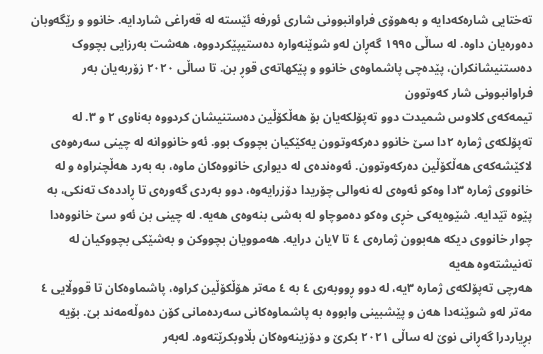تەختایی شارەکەدایە و بەهوۆی فراوانبوونی شاری ئورفە ئێستە لە قەراغی شاردایە. خانوو و رێگەوبان دەورەیان داوە. لە ساڵی ١٩٩٥ گەڕان لەو شوێنەوارە دەستیپێکردووە، هەشت بەرزایی بچووک دەستنیشانکران، پێدەچی پاشماوەی خانوو و پێکهاتەی قوڕ بن. تا ساڵی ٢٠٢٠ زۆربەیان بەر فراوانبوونی شار کەوتوون
تیمەکەی کلاوس شمیدت دوو تەپۆلکەیان بۆ هەڵکۆڵین دەستنیشان کردووە بەناوی ٢ و ٣. لە تەپۆلکەی ژمارە ٢دا سێ خانوو دەرکەوتوون یەکێکیان بچووک بوو. ئەو خانووانە لە چینی سەرەوەی لاکێشەکەی هەڵکۆڵین دەرکەوتوون. ئەوەندەی لە دیواری خانووەکان ماوە، بە بەرد هەڵچنراوە و لە خانووی ژمارە ٣دا وەکو ئەوەی لە نەوالی چۆریدا دۆزرایەوە، دوو بەردی گەورەی تا ڕاددەک تەنکی، بە پێوە تێدایە. شێوەیەکی خڕی وەکو دەموچاو لە بەشی بنەوەی هەیە. لە چینی بن ئەو سێ خانووەدا چوار خانووی دیکە هەبوون ژمارەی ٤ تا ٧یان درایە. هەموویان بچووکن و بەشێکی بچووکیان لە تەنیشتەوە هەیە
هەرچی تەپۆلکەی ژمارە ٣یە، لە دوو ڕووبەری ٤ بە ٤ مەتر هۆڵکۆڵین کراوە، پاشماوەکان تا قووڵایی ٤ مەتر لەو شوێنەدا هەن و پێشبینی وابووە بە پاشماوەکانی سەردەمانی کۆن دەوڵەمەند بێ. بۆیە بڕیاردرا گەڕانی نوێ لە ساڵی ٢٠٢١ بکرێ و دۆزینەوەکان بڵاوبکرێتەوە. لەبەر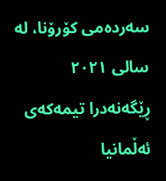سەردەمی کۆرۆنا، لە سالی ٢٠٢١ ڕێگەنەدرا تیمەکەی ئەڵمانیا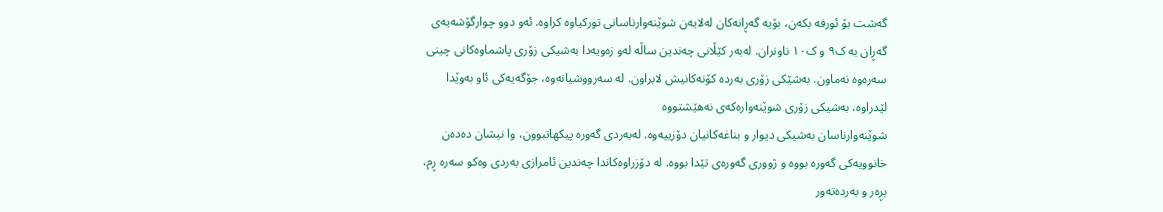گەشت بۆ ئورفە بکەن، بۆیە گەڕانەکان لەلایەن شوێنەوارناسانی تورکیاوە کراوە. ئەو دوو چوارگۆشەیەی گەڕان بە ک٩ و ک١٠ ناونران. لەبەر کێڵانی چەندین ساڵە لەو زەویەدا بەشیکی زۆری پاشماوەکانی چینی سەرەوە نەماون. بەشێکی زۆری بەردە کۆنەکانیش لابراون. لە سەرووشیانەوە، جۆگەیەکی ئاو بەوێدا لێدراوە، بەشیکی زۆری شوێنەوارەکەی نەهێشتووە
شوێنەوارناسان بەشیکی دیوار و بناغەکانیان دۆزییەوە. لەبەردی گەورە پیکهاتبوون، وا نیشان دەدەن خانوویەکی گەورە بووە و ژووری گەورەی تێدا بووە. لە دۆزراوەکاندا چەندین ئامرازی بەردی وەکو سەرە ڕم، بڕەر و بەردەتەور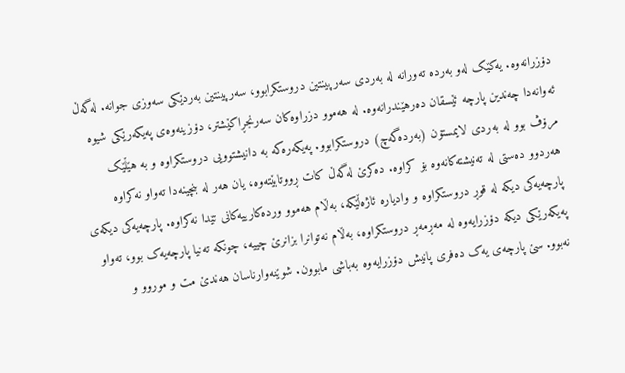دۆزرانەوە. یەکێک لەو بەردە تەورانە لە بەردی سەرپینتین دروستکرابوو، سەرپینتین بەردێکی سەوزی جوانە. لەگەڵ ئەوانەدا چەندین پارچە ئێسقان دەرهێندرانەوە. لە هەموو دزراوەکان سەرنجڕاکێشتر، دۆزینەوەی پەیکەرێکی شیوە مرۆڤ بوو لە بەردی لایمستۆن (بەردەگەچ) دروستکرابوو. پەیکەرەکە بە دانیشتوویی دروستکراوە و بە هێڵێک هەردوو دەستی لە تەنیشتەکانەوە بۆ کراوە. دەکرێ لەگەڵ کات ڕووتابێتەوە، یان هەر لە بنچینەدا تەواو نەکراوە
پارچەیەکی دیکە لە قوڕ دروستکراوە و وادیارە ئاژەڵێکە، بەڵام هەموو وردەکارییەکانی تێدا نەکراوە. پارچەیەکی دیکەی پەیکەرێکی دیکە دۆزرایەوە لە مەڕمەڕ دروستکراوە، بەڵام نەتوانرا بزانرێ چییە، چونکە تەنیا پارچەیەک بوو، تەواو نەبوو. سێ پارچەی یەک دەفری پانیش دۆزرایەوە بەباشی مابوون. شوێنەوارناسان هەندێ مت و موروو و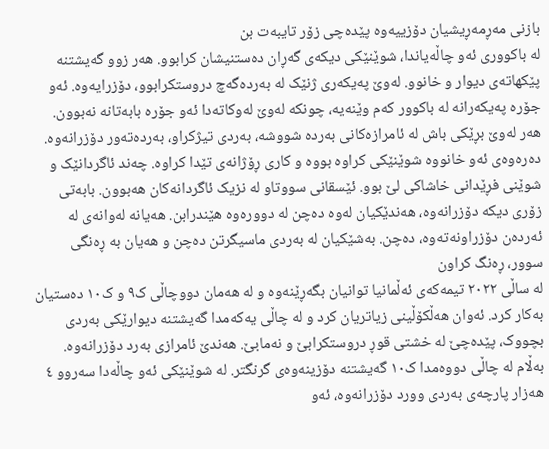بازنی مەڕمەڕیشیان دۆزییەوە پێدەچی زۆر تایبەت بن
لە باکووری ئەو چاڵەیاندا، شوێنێکی دیکەی گەڕان دەستنیشان کرابوو. هەر زوو گەیشتنە پێکهاتەی دیوار و خانوو. لەوێ پەیکەری ژنێک لە بەردەگەچ دروستکرابوو، دۆزرایەوە. ئەو جۆرە پەیکەرانە لە باکوور کەم وێنەیە، چونکە لەوێ لەوکاتەدا ئەو جۆرە بابەتانە نەبوون. هەر لەوێ بڕێکی باش لە ئامرازەکانی بەردە شووشە، بەردی تیژکراو، بەردەتەور دۆزرانەوە. دەرەوەی ئەو خانووە شوێنێکی کراوە بووە و کاری ڕۆژانەی تێدا کراوە. چەند ئاگردانێک و شوێنی فڕێدانی خاشاکی لێ بوو. ئێسقانی سووتاو لە نزیک ئاگردانەکان هەبوون. بابەتی زۆری دیکە دۆزرانەوە، هەندێکیان لەوە دەچن لە دوورەوە هێندرابن. هەیانە لەوانەی لە ئەردەن دۆزراونەتەوە، دەچن. بەشێکیان لە بەردی ماسیگرتن دەچن و هەیان بە ڕەنگی سوور، ڕەنگ کراون
لە ساڵی ٢٠٢٢ تیمەکەی ئەڵمانیا توانیان بگەڕێنەوە و لە هەمان دووچاڵی ک٩ و ک١٠ دەستیان بەکار کرد. ئەوان هەڵکۆڵینی زیاتریان کرد و لە چاڵی یەکەمدا گەیشتنە دیوارێکی بەردی بچووک، پێدەچێ لە خشتی قوڕ دروستکرابێ و نەمابێ. هەندێ ئامرازی بەرد دۆزرانەوە. بەڵام لە چاڵی دووەمدا ک١٠ گەیشتنە دۆزینەوەی گرنگتر. لە شوێنێکی ئەو چاڵەدا سەروو ٤ هەزار پارچەی بەردی وورد دۆزرانەوە، ئەو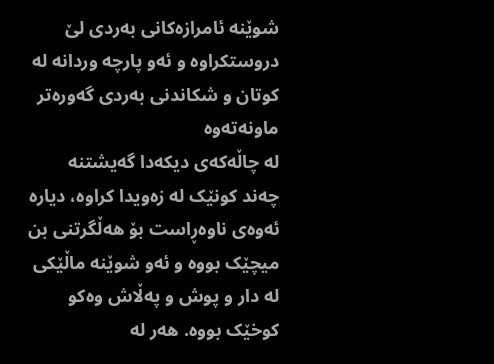شوێنە ئامرازەکانی بەردی لێ دروستکراوە و ئەو پارچە وردانە لە کوتان و شکاندنی بەردی گەورەتر ماونەتەوە
لە چاڵەکەی دیکەدا گەیشتنە چەند کونێک لە زەویدا کراوە، دیارە ئەوەی ناوەڕاست بۆ هەڵگرتنی بن میچێک بووە و ئەو شوێنە ماڵێکی لە دار و پوش و پەڵاش وەکو کوخێک بووە. هەر لە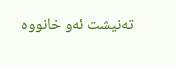تەنیشت ئەو خانووە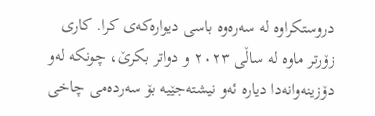دروستکراوە لە سەرەوە باسی دیوارەکەی کرا. کاری زۆرتر ماوە لە ساڵی ٢٠٢٣ و دواتر بکرێ، چونکە لەو دۆزینەوانەدا دیارە ئەو نیشتەجێیە بۆ سەردەمی چاخی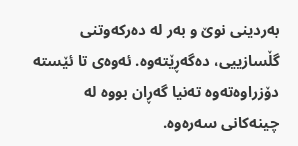بەردینی نوێ و بەر لە دەرکەوتنی گڵسازییی، دەگەڕێتەوە. ئەوەی تا ئێستە دۆزراوەتەوە تەنیا گەڕان بووە لە چینەکانی سەرەوە.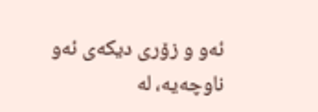ئەو و زۆری دیکەی ئەو ناوچەیە، لە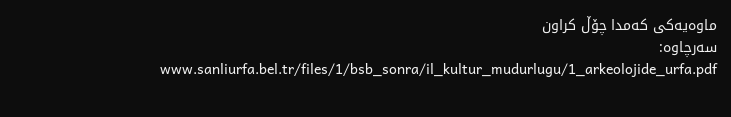ماوەیەکی کەمدا چۆڵ کراون
سەرچاوە:
www.sanliurfa.bel.tr/files/1/bsb_sonra/il_kultur_mudurlugu/1_arkeolojide_urfa.pdf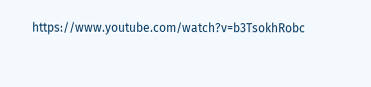https://www.youtube.com/watch?v=b3TsokhRobc